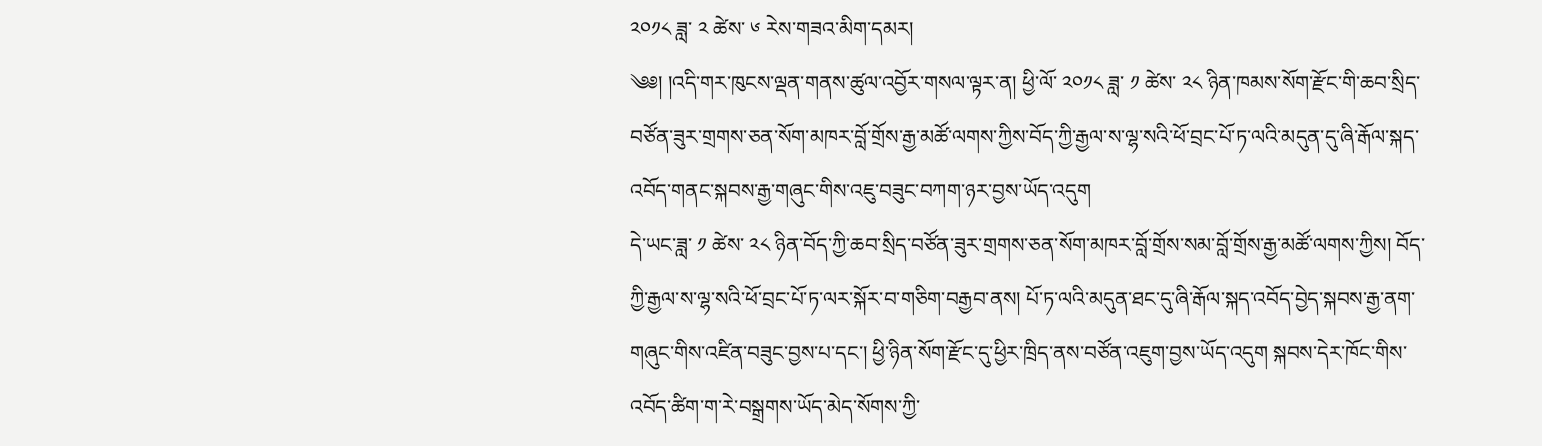༢༠༡༨ ཟླ་ ༢ ཚེས་ ༦ རེས་གཟའ་མིག་དམར།
༄༅། །འདི་གར་ཁུངས་ལྡན་གནས་ཚུལ་འབྱོར་གསལ་ལྟར་ན། ཕྱི་ལོ་ ༢༠༡༨ ཟླ་ ༡ ཚེས་ ༢༨ ཉིན་ཁམས་སོག་རྫོང་གི་ཆབ་སྲིད་བཙོན་ཟུར་གྲགས་ཅན་སོག་མཁར་བློ་གྲོས་རྒྱ་མཚོ་ལགས་ཀྱིས་བོད་ཀྱི་རྒྱལ་ས་ལྷ་སའི་ཕོ་བྲང་པོ་ཏ་ལའི་མདུན་དུ་ཞི་རྒོལ་སྐད་འབོད་གནང་སྐབས་རྒྱ་གཞུང་གིས་འཇུ་བཟུང་བཀག་ཉར་བྱས་ཡོད་འདུག
དེ་ཡང་ཟླ་ ༡ ཚེས་ ༢༨ ཉིན་བོད་ཀྱི་ཆབ་སྲིད་བཙོན་ཟུར་གྲགས་ཅན་སོག་མཁར་བློ་གྲོས་སམ་བློ་གྲོས་རྒྱ་མཚོ་ལགས་ཀྱིས། བོད་ཀྱི་རྒྱལ་ས་ལྷ་སའི་ཕོ་བྲང་པོ་ཏ་ལར་སྐོར་བ་གཅིག་བརྒྱབ་ནས། པོ་ཏ་ལའི་མདུན་ཐང་དུ་ཞི་རྒོལ་སྐད་འབོད་བྱེད་སྐབས་རྒྱ་ནག་གཞུང་གིས་འཛིན་བཟུང་བྱས་པ་དང་། ཕྱི་ཉིན་སོག་རྫོང་དུ་ཕྱིར་ཁྲིད་ནས་བཙོན་འཇུག་བྱས་ཡོད་འདུག སྐབས་དེར་ཁོང་གིས་འབོད་ཚིག་ག་རེ་བསྒྲགས་ཡོད་མེད་སོགས་ཀྱི་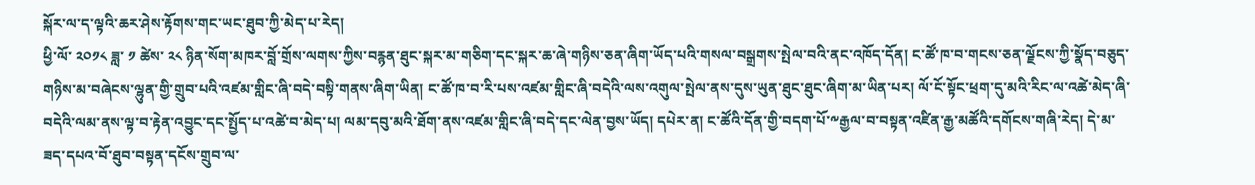སྐོར་ལ་ད་ལྟའི་ཆར་ཤེས་རྟོགས་གང་ཡང་ཐུབ་ཀྱི་མེད་པ་རེད།
ཕྱི་ལོ་ ༢༠༡༨ ཟླ་ ༡ ཚེས་ ༢༨ ཉིན་སོག་མཁར་བློ་གྲོས་ལགས་ཀྱིས་བརྙན་ཐུང་སྐར་མ་གཅིག་དང་སྐར་ཆ་ཞེ་གཉིས་ཅན་ཞིག་ཡོད་པའི་གསལ་བསྒྲགས་སྤེལ་བའི་ནང་འཁོད་དོན། ང་ཚོ་ཁ་བ་གངས་ཅན་ལྗོངས་ཀྱི་སྣོད་བཅུད་གཉིས་མ་བཞེངས་ལྷུན་གྱི་གྲུབ་པའི་འཛམ་གླིང་ཞི་བདེ་བསྟི་གནས་ཞིག་ཡིན། ང་ཚོ་ཁ་བ་རི་པས་འཛམ་གླིང་ཞི་བདེའི་ལས་འགུལ་སྤེལ་ནས་དུས་ཡུན་ཐུང་ཐུང་ཞིག་མ་ཡིན་པར། ལོ་ངོ་སྟོང་ཕྲག་དུ་མའི་རིང་ལ་འཚེ་མེད་ཞི་བདེའི་ལམ་ནས་ལྟ་བ་རྟེན་འབྱུང་དང་སྤྱོད་པ་འཚེ་བ་མེད་པ། ལམ་དབུ་མའི་ཐོག་ནས་འཛམ་གླིང་ཞི་བདེ་དང་ལེན་བྱས་ཡོད། དཔེར་ན། ང་ཚོའི་དོན་གྱི་བདག་པོ་༸རྒྱལ་བ་བསྟན་འཛིན་རྒྱ་མཚོའི་དགོངས་གཞི་རེད། དེ་མ་ཟད་དཔའ་བོ་ཐུབ་བསྟན་དངོས་གྲུབ་ལ་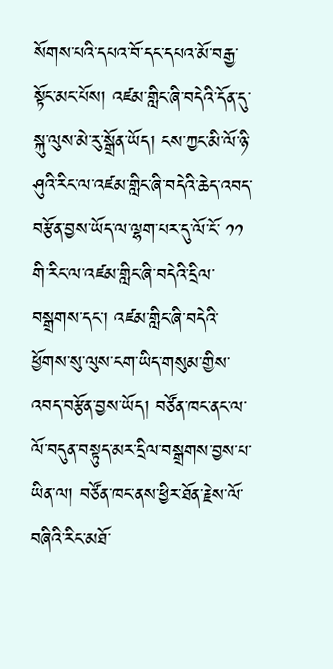སོགས་པའི་དཔའ་བོ་དང་དཔའ་མོ་བརྒྱ་སྟོང་མང་པོས། འཛམ་གླིང་ཞི་བདེའི་དོན་དུ་སྐུ་ལུས་མེ་རུ་སྒྲོན་ཡོད། ངས་ཀྱང་མི་ལོ་ཉི་ཤུའི་རིང་ལ་འཛམ་གླིང་ཞི་བདེའི་ཆེད་འབད་བརྩོན་བྱས་ཡོད་ལ་ལྷག་པར་དུ་ལོ་ངོ་ ༡༡ གི་རིང་ལ་འཛམ་གླིང་ཞི་བདེའི་དྲིལ་བསྒྲགས་དང་། འཛམ་གླིང་ཞི་བདེའི་ཕྱོགས་སུ་ལུས་ངག་ཡིད་གསུམ་གྱིས་འབད་བརྩོན་བྱས་ཡོད། བཙོན་ཁང་ནང་ལ་ལོ་བདུན་བསྟུད་མར་དྲིལ་བསྒྲགས་བྱས་པ་ཡིན་ལ། བཙོན་ཁང་ནས་ཕྱིར་ཐོན་རྗེས་ལོ་བཞིའི་རིང་མཐོ་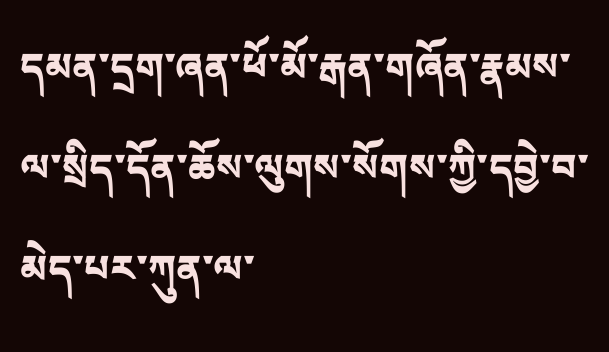དམན་དྲག་ཞན་ཕོ་མོ་རྒན་གཞོན་རྣམས་ལ་སྲིད་དོན་ཆོས་ལུགས་སོགས་ཀྱི་དབྱེ་བ་མེད་པར་ཀུན་ལ་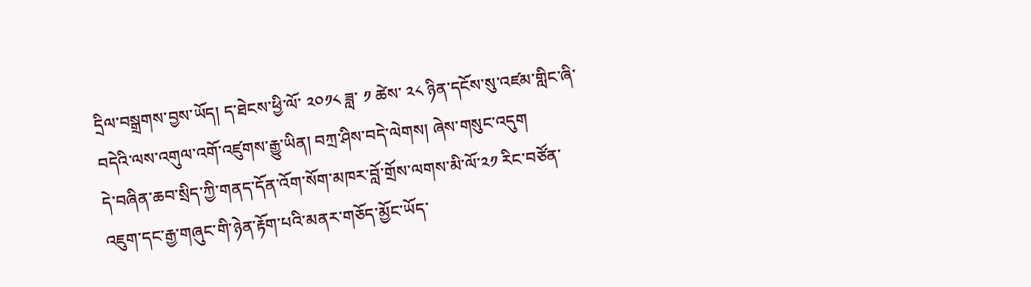དྲིལ་བསྒྲགས་བྱས་ཡོད། ད་ཐེངས་ཕྱི་ལོ་ ༢༠༡༨ ཟླ་ ༡ ཚེས་ ༢༨ ཉིན་དངོས་སུ་འཛམ་གླིང་ཞི་བདེའི་ལས་འགུལ་འགོ་འཛུགས་རྒྱུ་ཡིན། བཀྲ་ཤིས་བདེ་ལེགས། ཞེས་གསུང་འདུག
དེ་བཞིན་ཆབ་སྲིད་ཀྱི་གནད་དོན་འོག་སོག་མཁར་བློ་གྲོས་ལགས་མི་ལོ་༢༡ རིང་བཙོན་འཇུག་དང་རྒྱ་གཞུང་གི་ཉེན་རྟོག་པའི་མནར་གཅོད་མྱོང་ཡོད་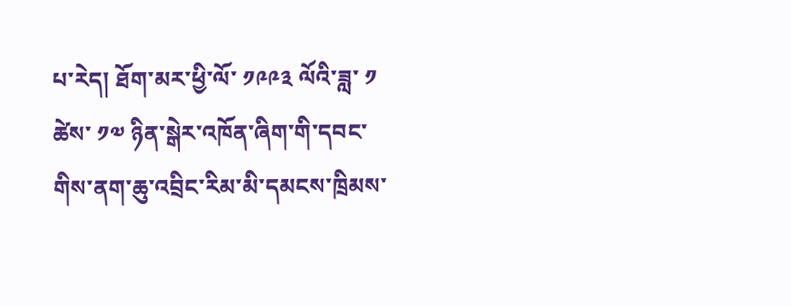པ་རེད། ཐོག་མར་ཕྱི་ལོ་ ༡༩༩༣ ལོའི་ཟླ་ ༡ ཚེས་ ༡༧ ཉིན་སྒེར་འཁོན་ཞིག་གི་དབང་གིས་ནག་ཆུ་འབྲིང་རིམ་མི་དམངས་ཁྲིམས་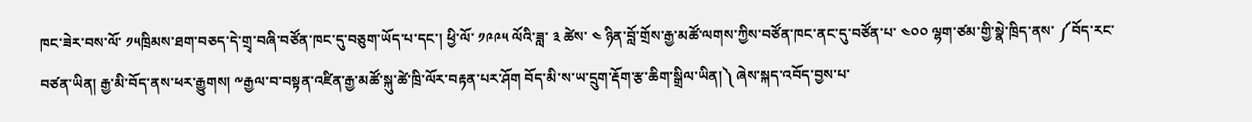ཁང་ཟེར་བས་ལོ་ ༡༥ཁྲིམས་ཐག་བཅད་དེ་གྲྭ་བཞི་བཙོན་ཁང་དུ་བཅུག་ཡོད་པ་དང་། ཕྱི་ལོ་ ༡༩༩༥ ལོའི་ཟླ་ ༣ ཚེས་ ༤ ཉིན་བློ་གྲོས་རྒྱ་མཚོ་ལགས་ཀྱིས་བཙོན་ཁང་ནང་དུ་བཙོན་པ་ ༤༠༠ ལྷག་ཙམ་གྱི་སྣེ་ཁྲིད་ནས་ ༼བོད་རང་བཙན་ཡིན། རྒྱ་མི་བོད་ནས་ཕར་རྒྱུགས། ༸རྒྱལ་བ་བསྟན་འཛིན་རྒྱ་མཚོ་སྐུ་ཚེ་ཁྲི་ལོར་བརྟན་པར་ཤོག བོད་མི་ས་ཡ་དྲུག་རྡོག་རྩ་ཆིག་སྒྲིལ་ཡིན།༽ ཞེས་སྐད་འབོད་བྱས་པ་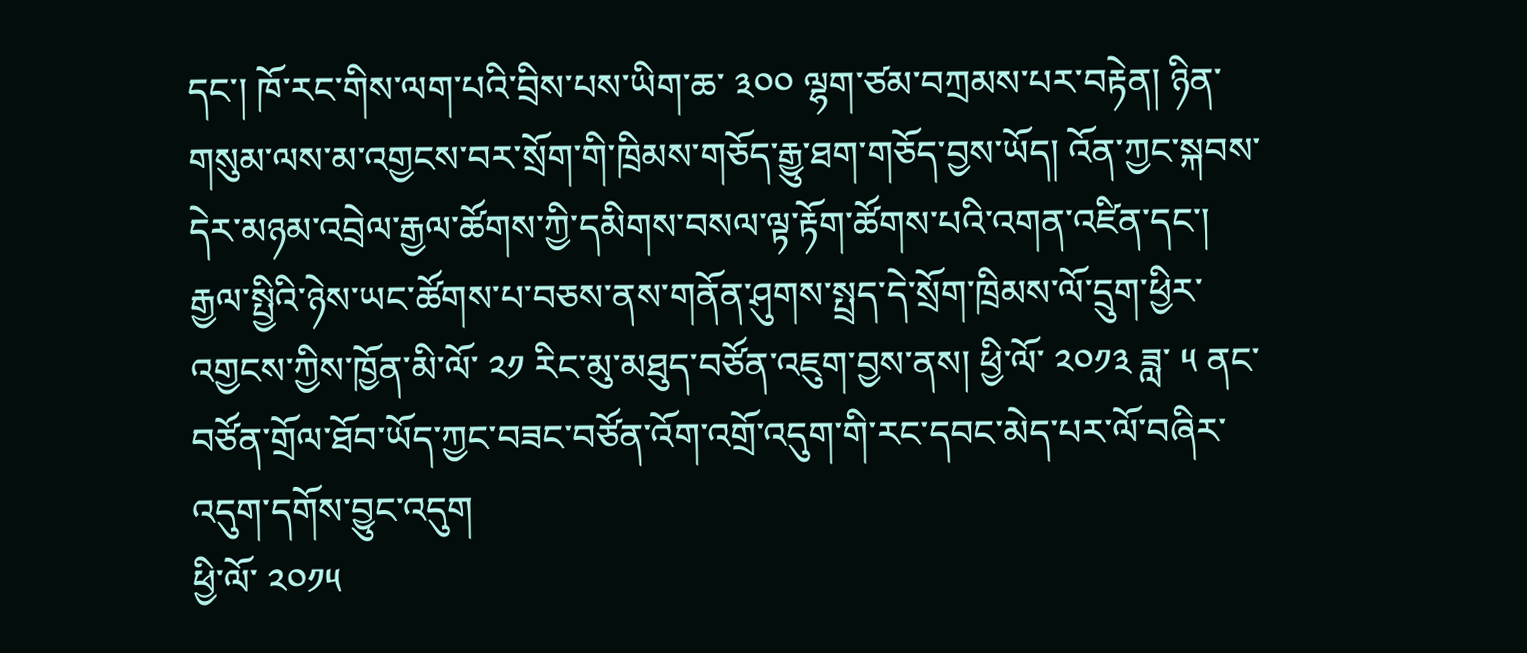དང་། ཁོ་རང་གིས་ལག་པའི་བྲིས་པས་ཡིག་ཆ་ ༣༠༠ ལྷག་ཙམ་བཀྲམས་པར་བརྟེན། ཉིན་གསུམ་ལས་མ་འགྱངས་བར་སྲོག་གི་ཁྲིམས་གཅོད་རྒྱུ་ཐག་གཅོད་བྱས་ཡོད། འོན་ཀྱང་སྐབས་དེར་མཉམ་འབྲེལ་རྒྱལ་ཚོགས་ཀྱི་དམིགས་བསལ་ལྟ་རྟོག་ཚོགས་པའི་འགན་འཛིན་དང་། རྒྱལ་སྤྱིའི་ཉེས་ཡང་ཚོགས་པ་བཅས་ནས་གནོན་ཤུགས་སྤྲད་དེ་སྲོག་ཁྲིམས་ལོ་དྲུག་ཕྱིར་འགྱངས་ཀྱིས་ཁྱོན་མི་ལོ་ ༢༡ རིང་མུ་མཐུད་བཙོན་འཇུག་བྱས་ནས། ཕྱི་ལོ་ ༢༠༡༣ ཟླ་ ༥ ནང་བཙོན་གྲོལ་ཐོབ་ཡོད་ཀྱང་བཟང་བཙོན་འོག་འགྲོ་འདུག་གི་རང་དབང་མེད་པར་ལོ་བཞིར་འདུག་དགོས་བྱུང་འདུག
ཕྱི་ལོ་ ༢༠༡༥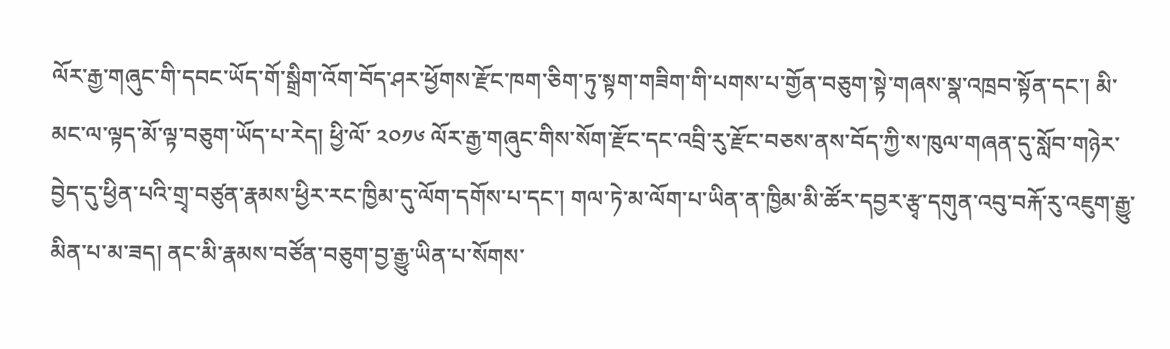ལོར་རྒྱ་གཞུང་གི་དབང་ཡོད་གོ་སྒྲིག་འོག་བོད་ཤར་ཕྱོགས་རྫོང་ཁག་ཅིག་ཏུ་སྟག་གཟིག་གི་པགས་པ་གྱོན་བཅུག་སྟེ་གཞས་སྣ་འཁྲབ་སྟོན་དང་། མི་མང་ལ་ལྟད་མོ་ལྟ་བཅུག་ཡོད་པ་རེད། ཕྱི་ལོ་ ༢༠༡༦ ལོར་རྒྱ་གཞུང་གིས་སོག་རྫོང་དང་འབྲི་རུ་རྫོང་བཅས་ནས་བོད་ཀྱི་ས་ཁུལ་གཞན་དུ་སློབ་གཉེར་བྱེད་དུ་ཕྱིན་པའི་གྲྭ་བཙུན་རྣམས་ཕྱིར་རང་ཁྱིམ་དུ་ལོག་དགོས་པ་དང་། གལ་ཏེ་མ་ལོག་པ་ཡིན་ན་ཁྱིམ་མི་ཚོར་དབྱར་རྩྭ་དགུན་འབུ་བརྐོ་རུ་འཇུག་རྒྱུ་མིན་པ་མ་ཟད། ནང་མི་རྣམས་བཙོན་བཅུག་བྱ་རྒྱུ་ཡིན་པ་སོགས་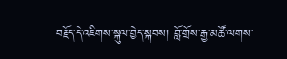བརྗོད་དེ་འཇིགས་སྐུལ་བྱེད་སྐབས། བློ་གྲོས་རྒྱ་མཚོ་ལགས་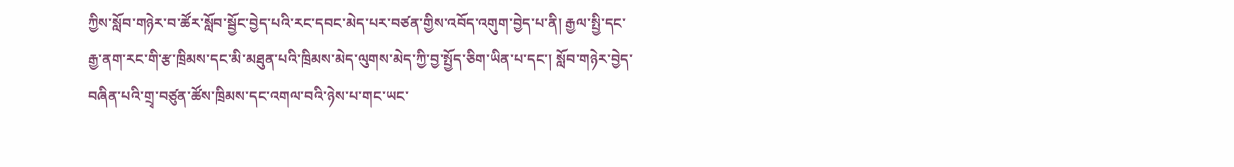ཀྱིས་སློབ་གཉེར་བ་ཚོར་སློབ་སྦྱོང་བྱེད་པའི་རང་དབང་མེད་པར་བཙན་གྱིས་འབོད་འགུག་བྱེད་པ་ནི། རྒྱལ་སྤྱི་དང་རྒྱ་ནག་རང་གི་རྩ་ཁྲིམས་དང་མི་མཐུན་པའི་ཁྲིམས་མེད་ལུགས་མེད་ཀྱི་བྱ་སྤྱོད་ཅིག་ཡིན་པ་དང་། སློབ་གཉེར་བྱེད་བཞིན་པའི་གྲྭ་བཙུན་ཚོས་ཁྲིམས་དང་འགལ་བའི་ཉེས་པ་གང་ཡང་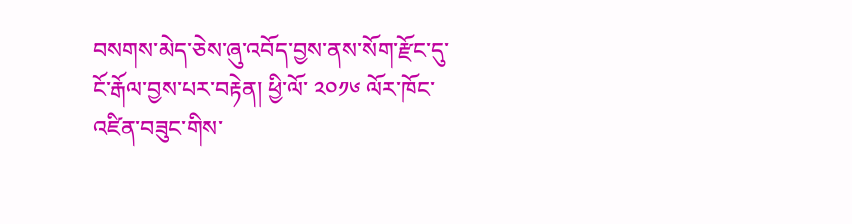བསགས་མེད་ཅེས་ཞུ་འབོད་བྱས་ནས་སོག་རྫོང་དུ་ངོ་རྒོལ་བྱས་པར་བརྟེན། ཕྱི་ལོ་ ༢༠༡༦ ལོར་ཁོང་འཛིན་བཟུང་གིས་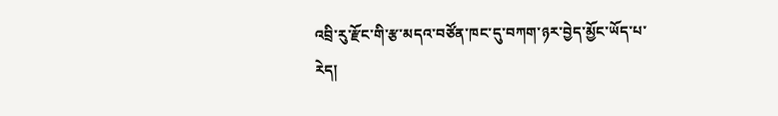འབྲི་རུ་རྫོང་གི་རྩ་མདའ་བཙོན་ཁང་དུ་བཀག་ཉར་བྱེད་མྱོང་ཡོད་པ་རེད།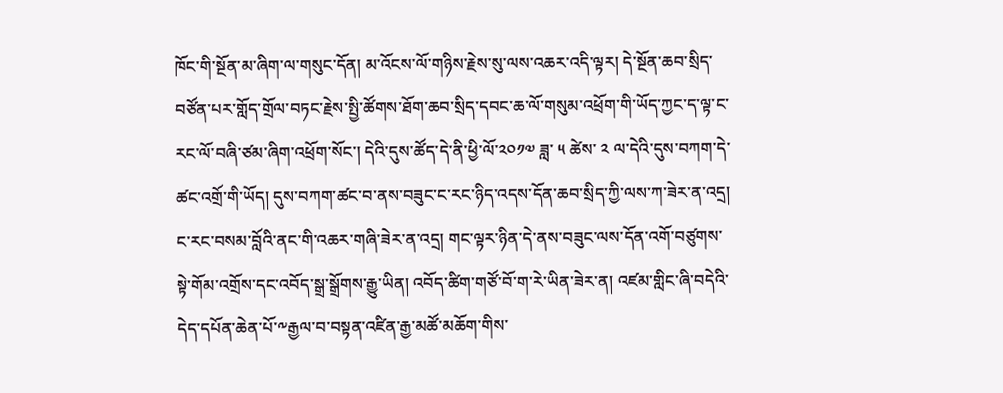ཁོང་གི་སྔོན་མ་ཞིག་ལ་གསུང་དོན། མ་འོངས་ལོ་གཉིས་རྗེས་སུ་ལས་འཆར་འདི་ལྟར། དེ་སྔོན་ཆབ་སྲིད་བཙོན་པར་གློད་གྲོལ་བཏང་རྗེས་སྤྱི་ཚོགས་ཐོག་ཆབ་སྲིད་དབང་ཆ་ལོ་གསུམ་འཕྲོག་གི་ཡོད་ཀྱང་ད་ལྟ་ང་རང་ལོ་བཞི་ཙམ་ཞིག་འཕྲོག་སོང་། དེའི་དུས་ཚོད་དེ་ནི་ཕྱི་ལོ་༢༠༡༧ ཟླ་ ༥ ཚེས་ ༢ ལ་དེའི་དུས་བཀག་དེ་ཚང་འགྲོ་གི་ཡོད། དུས་བཀག་ཚང་བ་ནས་བཟུང་ང་རང་ཉིད་འདས་དོན་ཆབ་སྲིད་ཀྱི་ལས་ཀ་ཟེར་ན་འདྲ། ང་རང་བསམ་བློའི་ནང་གི་འཆར་གཞི་ཟེར་ན་འདྲ། གང་ལྟར་ཉིན་དེ་ནས་བཟུང་ལས་དོན་འགོ་བཙུགས་སྟེ་གོམ་འགྲོས་དང་འབོད་སྒྲ་སྒྲོགས་རྒྱུ་ཡིན། འབོད་ཚིག་གཙོ་བོ་ག་རེ་ཡིན་ཟེར་ན། འཛམ་གླིང་ཞི་བདེའི་དེད་དཔོན་ཆེན་པོ་༸རྒྱལ་བ་བསྟན་འཛིན་རྒྱ་མཚོ་མཆོག་གིས་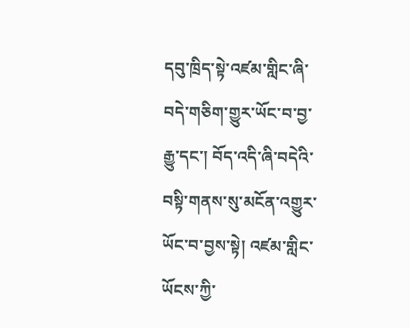དབུ་ཁྲིད་སྟེ་འཛམ་གླིང་ཞི་བདེ་གཅིག་གྱུར་ཡོང་བ་བྱ་རྒྱུ་དང་། བོད་འདི་ཞི་བདེའི་བསྟི་གནས་སུ་མངོན་འགྱུར་ཡོང་བ་བྱས་སྟེ། འཛམ་གླིང་ཡོངས་ཀྱི་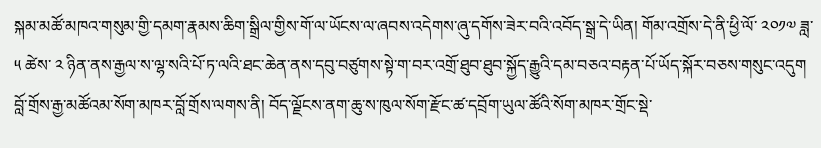སྐམ་མཚོ་མཁའ་གསུམ་གྱི་དམག་རྣམས་ཆིག་སྒྲིལ་གྱིས་གོ་ལ་ཡོངས་ལ་ཞབས་འདེགས་ཞུ་དགོས་ཟེར་བའི་འབོད་སྒྲ་དེ་ཡིན། གོམ་འགྲོས་དེ་ནི་ཕྱི་ལོ་ ༢༠༡༧ ཟླ་ ༥ ཚེས་ ༢ ཉིན་ནས་རྒྱལ་ས་ལྷ་སའི་པོ་ཏ་ལའི་ཐང་ཆེན་ནས་དབུ་བཙུགས་སྟེ་ག་བར་འགྲོ་ཐུབ་ཐུབ་སྐྱོད་རྒྱུའི་དམ་བཅའ་བརྟན་པོ་ཡོད་སྐོར་བཅས་གསུང་འདུག
བློ་གྲོས་རྒྱ་མཚོའམ་སོག་མཁར་བློ་གྲོས་ལགས་ནི། བོད་ལྗོངས་ནག་ཆུ་ས་ཁུལ་སོག་རྫོང་ཚ་དབྲོག་ཡུལ་ཚོའི་སོག་མཁར་གྲོང་སྡེ་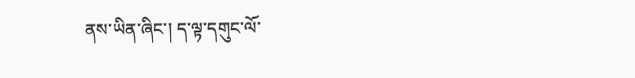ནས་ཡིན་ཞིང་། ད་ལྟ་དགུང་ལོ་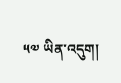༥༧ ཡིན་འདུག།